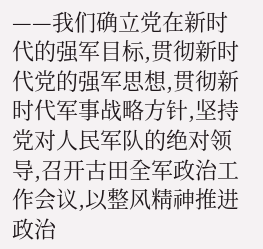——我们确立党在新时代的强军目标,贯彻新时代党的强军思想,贯彻新时代军事战略方针,坚持党对人民军队的绝对领导,召开古田全军政治工作会议,以整风精神推进政治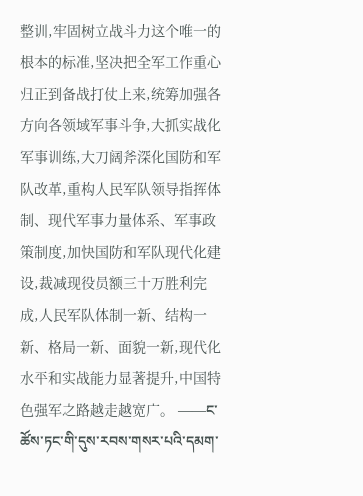整训,牢固树立战斗力这个唯一的根本的标准,坚决把全军工作重心归正到备战打仗上来,统筹加强各方向各领域军事斗争,大抓实战化军事训练,大刀阔斧深化国防和军队改革,重构人民军队领导指挥体制、现代军事力量体系、军事政策制度,加快国防和军队现代化建设,裁减现役员额三十万胜利完成,人民军队体制一新、结构一新、格局一新、面貌一新,现代化水平和实战能力显著提升,中国特色强军之路越走越宽广。 ——ང་ཚོས་ཏང་གི་དུས་རབས་གསར་པའི་དམག་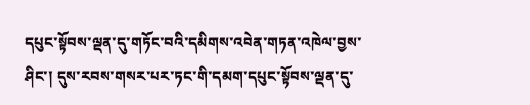དཔུང་སྟོབས་ལྡན་དུ་གཏོང་བའི་དམིགས་འབེན་གཏན་འཁེལ་བྱས་ཤིང་། དུས་རབས་གསར་པར་ཏང་གི་དམག་དཔུང་སྟོབས་ལྡན་དུ་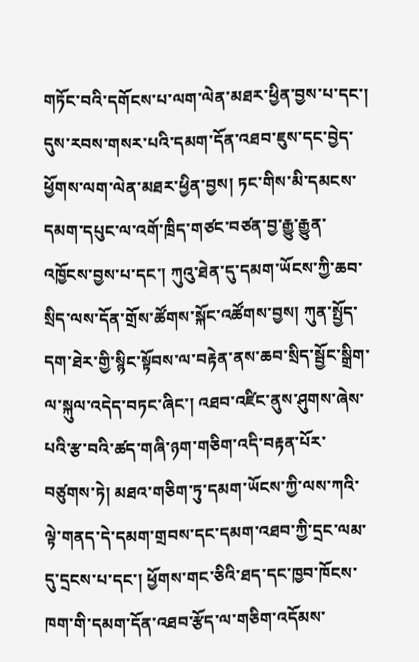གཏོང་བའི་དགོངས་པ་ལག་ལེན་མཐར་ཕྱིན་བྱས་པ་དང་། དུས་རབས་གསར་པའི་དམག་དོན་འཐབ་ཇུས་དང་བྱེད་ཕྱོགས་ལག་ལེན་མཐར་ཕྱིན་བྱས། ཏང་གིས་མི་དམངས་དམག་དཔུང་ལ་འགོ་ཁྲིད་གཙང་བཙན་བྱ་རྒྱུ་རྒྱུན་འཁྱོངས་བྱས་པ་དང་། ཀུའུ་ཐེན་དུ་དམག་ཡོངས་ཀྱི་ཆབ་སྲིད་ལས་དོན་གྲོས་ཚོགས་སྐོང་འཚོགས་བྱས། ཀུན་སྤྱོད་དག་ཐེར་གྱི་སྙིང་སྟོབས་ལ་བརྟེན་ནས་ཆབ་སྲིད་སྦྱོང་སྒྲིག་ལ་སྐུལ་འདེད་བཏང་ཞིང་། འཐབ་འཛིང་ནུས་ཤུགས་ཞེས་པའི་རྩ་བའི་ཚད་གཞི་ཉག་གཅིག་འདི་བརྟན་པོར་བཙུགས་ཏེ། མཐའ་གཅིག་ཏུ་དམག་ཡོངས་ཀྱི་ལས་ཀའི་ལྟེ་གནད་དེ་དམག་གྲབས་དང་དམག་འཐབ་ཀྱི་དྲང་ལམ་དུ་དྲངས་པ་དང་། ཕྱོགས་གང་ཅིའི་ཐད་དང་ཁྱབ་ཁོངས་ཁག་གི་དམག་དོན་འཐབ་རྩོད་ལ་གཅིག་འདོམས་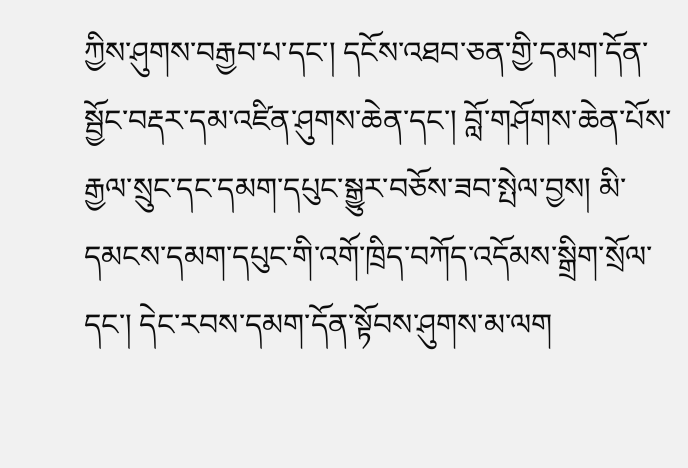ཀྱིས་ཤུགས་བརྒྱབ་པ་དང་། དངོས་འཐབ་ཅན་གྱི་དམག་དོན་སྦྱོང་བརྡར་དམ་འཛིན་ཤུགས་ཆེན་དང་། བློ་གཤོགས་ཆེན་པོས་རྒྱལ་སྲུང་དང་དམག་དཔུང་སྒྱུར་བཅོས་ཟབ་སྤེལ་བྱས། མི་དམངས་དམག་དཔུང་གི་འགོ་ཁྲིད་བཀོད་འདོམས་སྒྲིག་སྲོལ་དང་། དེང་རབས་དམག་དོན་སྟོབས་ཤུགས་མ་ལག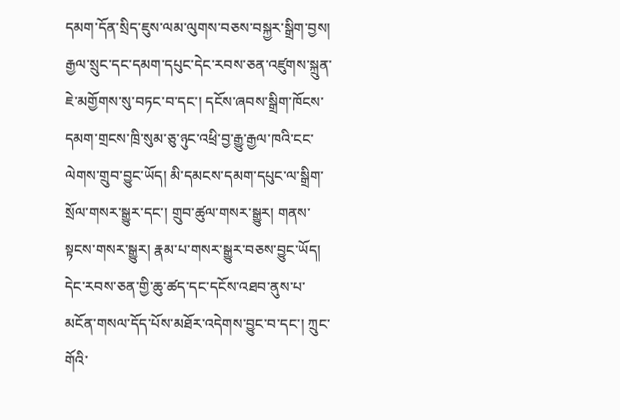དམག་དོན་སྲིད་ཇུས་ལམ་ལུགས་བཅས་བསྐྱར་སྒྲིག་བྱས། རྒྱལ་སྲུང་དང་དམག་དཔུང་དེང་རབས་ཅན་འཛུགས་སྐྲུན་ཇེ་མགྱོགས་སུ་བཏང་བ་དང་། དངོས་ཞབས་སྒྲིག་ཁོངས་དམག་གྲངས་ཁྲི་སུམ་ཅུ་ཉུང་འཕྲི་བྱ་རྒྱུ་རྒྱལ་ཁའི་ངང་ལེགས་གྲུབ་བྱུང་ཡོད། མི་དམངས་དམག་དཔུང་ལ་སྒྲིག་སྲོལ་གསར་སྒྱུར་དང་། གྲུབ་ཚུལ་གསར་སྒྱུར། གནས་སྟངས་གསར་སྒྱུར། རྣམ་པ་གསར་སྒྱུར་བཅས་བྱུང་ཡོད། དེང་རབས་ཅན་གྱི་ཆུ་ཚད་དང་དངོས་འཐབ་ནུས་པ་མངོན་གསལ་དོད་པོས་མཐོར་འདེགས་བྱུང་བ་དང་། ཀྲུང་གོའི་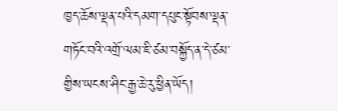ཁྱད་ཆོས་ལྡན་པའི་དམག་དཔུང་སྟོབས་ལྡན་གཏོང་བའི་འགྲོ་ལམ་ཇི་ཙམ་བསྐྱོད་ན་དེ་ཙམ་གྱིས་ཡངས་ཤིང་རྒྱ་ཆེ་རུ་ཕྱིན་ཡོད།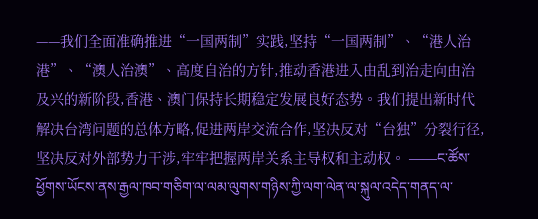——我们全面准确推进“一国两制”实践,坚持“一国两制”、“港人治港”、“澳人治澳”、高度自治的方针,推动香港进入由乱到治走向由治及兴的新阶段,香港、澳门保持长期稳定发展良好态势。我们提出新时代解决台湾问题的总体方略,促进两岸交流合作,坚决反对“台独”分裂行径,坚决反对外部势力干涉,牢牢把握两岸关系主导权和主动权。 ——ང་ཚོས་ཕྱོགས་ཡོངས་ནས་རྒྱལ་ཁབ་གཅིག་ལ་ལམ་ལུགས་གཉིས་ཀྱི་ལག་ལེན་ལ་སྐུལ་འདེད་གནད་ལ་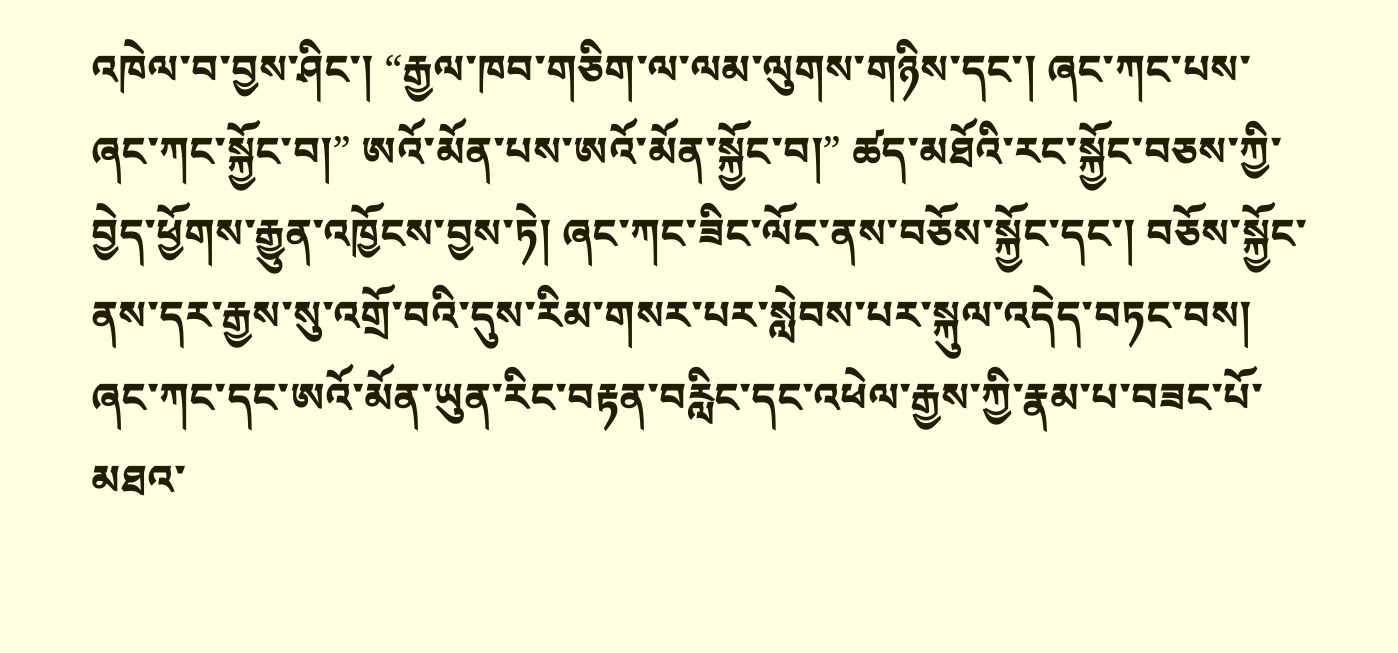འཁེལ་བ་བྱས་ཤིང་། “རྒྱལ་ཁབ་གཅིག་ལ་ལམ་ལུགས་གཉིས་དང་། ཞང་ཀང་པས་ཞང་ཀང་སྐྱོང་བ།” ཨའོ་མོན་པས་ཨའོ་མོན་སྐྱོང་བ།” ཚད་མཐོའི་རང་སྐྱོང་བཅས་ཀྱི་བྱེད་ཕྱོགས་རྒྱུན་འཁྱོངས་བྱས་ཏེ། ཞང་ཀང་ཟིང་ལོང་ནས་བཅོས་སྐྱོང་དང་། བཅོས་སྐྱོང་ནས་དར་རྒྱས་སུ་འགྲོ་བའི་དུས་རིམ་གསར་པར་སླེབས་པར་སྐུལ་འདེད་བཏང་བས། ཞང་ཀང་དང་ཨའོ་མོན་ཡུན་རིང་བརྟན་བརླིང་དང་འཕེལ་རྒྱས་ཀྱི་རྣམ་པ་བཟང་པོ་མཐའ་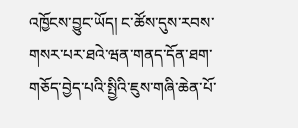འཁྱོངས་བྱུང་ཡོད། ང་ཚོས་དུས་རབས་གསར་པར་ཐའེ་ཝན་གནད་དོན་ཐག་གཅོད་བྱེད་པའི་སྤྱིའི་ཇུས་གཞི་ཆེན་པོ་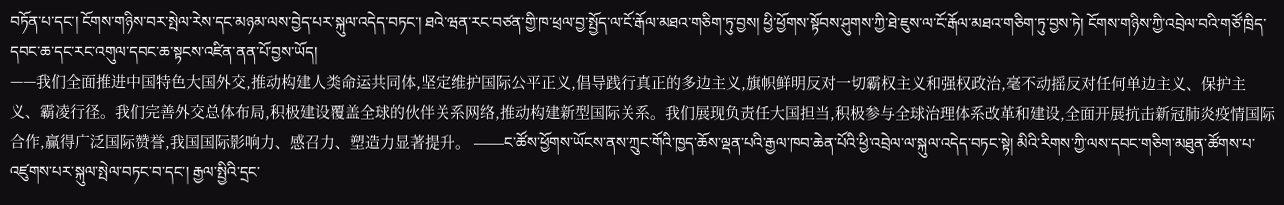བཏོན་པ་དང་། ངོགས་གཉིས་བར་སྤེལ་རེས་དང་མཉམ་ལས་བྱེད་པར་སྐུལ་འདེད་བཏང་། ཐའེ་ཝན་རང་བཙན་གྱི་ཁ་ཕྲལ་བྱ་སྤྱོད་ལ་ངོ་རྒོལ་མཐའ་གཅིག་ཏུ་བྱས། ཕྱི་ཕྱོགས་སྟོབས་ཤུགས་ཀྱི་ཐེ་ཇུས་ལ་ངོ་རྒོལ་མཐའ་གཅིག་ཏུ་བྱས་ཏེ། ངོགས་གཉིས་ཀྱི་འབྲེལ་བའི་གཙོ་ཁྲིད་དབང་ཆ་དང་རང་འགུལ་དབང་ཆ་སྟངས་འཛིན་ནན་པོ་བྱས་ཡོད།
——我们全面推进中国特色大国外交,推动构建人类命运共同体,坚定维护国际公平正义,倡导践行真正的多边主义,旗帜鲜明反对一切霸权主义和强权政治,毫不动摇反对任何单边主义、保护主义、霸凌行径。我们完善外交总体布局,积极建设覆盖全球的伙伴关系网络,推动构建新型国际关系。我们展现负责任大国担当,积极参与全球治理体系改革和建设,全面开展抗击新冠肺炎疫情国际合作,赢得广泛国际赞誉,我国国际影响力、感召力、塑造力显著提升。 ——ང་ཚོས་ཕྱོགས་ཡོངས་ནས་ཀྲུང་གོའི་ཁྱད་ཆོས་ལྡན་པའི་རྒྱལ་ཁབ་ཆེན་པོའི་ཕྱི་འབྲེལ་ལ་སྐུལ་འདེད་བཏང་སྟེ། མིའི་རིགས་ཀྱི་ལས་དབང་གཅིག་མཐུན་ཚོགས་པ་འཛུགས་པར་སྐུལ་སྤེལ་བཏང་བ་དང་། རྒྱལ་སྤྱིའི་དྲང་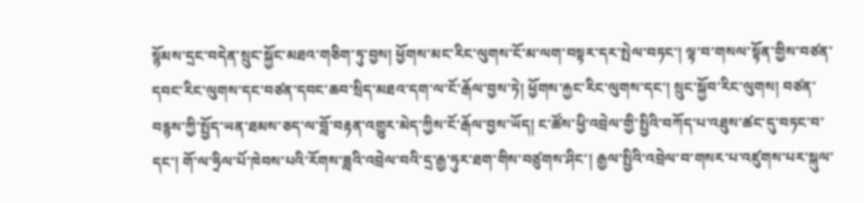སྙོམས་དྲང་བདེན་སྲུང་སྐྱོང་མཐའ་གཅིག་ཏུ་བྱས། ཕྱོགས་མང་རིང་ལུགས་ངོ་མ་ལག་བསྟར་དར་སྤེལ་བཏང་། ལྟ་བ་གསལ་སྟོན་གྱིས་བཙན་དབང་རིང་ལུགས་དང་བཙན་དབང་ཆབ་སྲིད་མཐའ་དག་ལ་ངོ་རྒོལ་བྱས་ཏེ། ཕྱོགས་རྐྱང་རིང་ལུགས་དང་། སྲུང་སྐྱོབ་རིང་ལུགས། བཙན་བརྙས་ཀྱི་སྤྱོད་ཡན་ཐམས་ཅད་ལ་བློ་བརྟན་འགྱུར་མེད་ཀྱིས་ངོ་རྒོལ་བྱས་ཡོད། ང་ཚོས་ཕྱི་འབྲེལ་གྱི་སྤྱིའི་བཀོད་པ་འཐུས་ཚང་དུ་བཏང་བ་དང་། གོ་ལ་ཧྲིལ་པོ་ཁེབས་པའི་རོགས་ཟླའི་འབྲེལ་བའི་དྲ་རྒྱ་ཧུར་ཐག་གིས་བཙུགས་ཤིང་། རྒྱལ་སྤྱིའི་འབྲེལ་བ་གསར་པ་འཛུགས་པར་སྐུལ་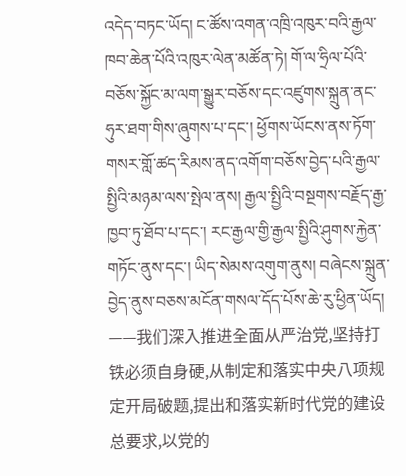འདེད་བཏང་ཡོད། ང་ཚོས་འགན་འཁྲི་འཁུར་བའི་རྒྱལ་ཁབ་ཆེན་པོའི་འཁུར་ལེན་མཚོན་ཏེ། གོ་ལ་ཧྲིལ་པོའི་བཅོས་སྐྱོང་མ་ལག་སྒྱུར་བཅོས་དང་འཛུགས་སྐྲུན་ནང་ཧུར་ཐག་གིས་ཞུགས་པ་དང་། ཕྱོགས་ཡོངས་ནས་ཏོག་གསར་གློ་ཚད་རིམས་ནད་འགོག་བཅོས་བྱེད་པའི་རྒྱལ་སྤྱིའི་མཉམ་ལས་སྤེལ་ནས། རྒྱལ་སྤྱིའི་བསྔགས་བརྗོད་རྒྱ་ཁྱབ་ཏུ་ཐོབ་པ་དང་། རང་རྒྱལ་གྱི་རྒྱལ་སྤྱིའི་ཤུགས་རྐྱེན་གཏོང་ནུས་དང་། ཡིད་སེམས་འགུག་ནུས། བཞེངས་སྐྲུན་བྱེད་ནུས་བཅས་མངོན་གསལ་དོད་པོས་ཆེ་རུ་ཕྱིན་ཡོད།
——我们深入推进全面从严治党,坚持打铁必须自身硬,从制定和落实中央八项规定开局破题,提出和落实新时代党的建设总要求,以党的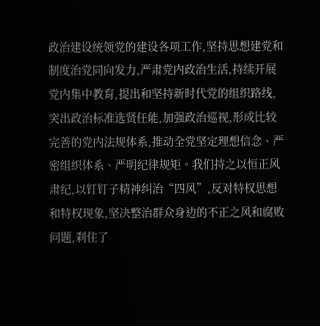政治建设统领党的建设各项工作,坚持思想建党和制度治党同向发力,严肃党内政治生活,持续开展党内集中教育,提出和坚持新时代党的组织路线,突出政治标准选贤任能,加强政治巡视,形成比较完善的党内法规体系,推动全党坚定理想信念、严密组织体系、严明纪律规矩。我们持之以恒正风肃纪,以钉钉子精神纠治“四风”,反对特权思想和特权现象,坚决整治群众身边的不正之风和腐败问题,刹住了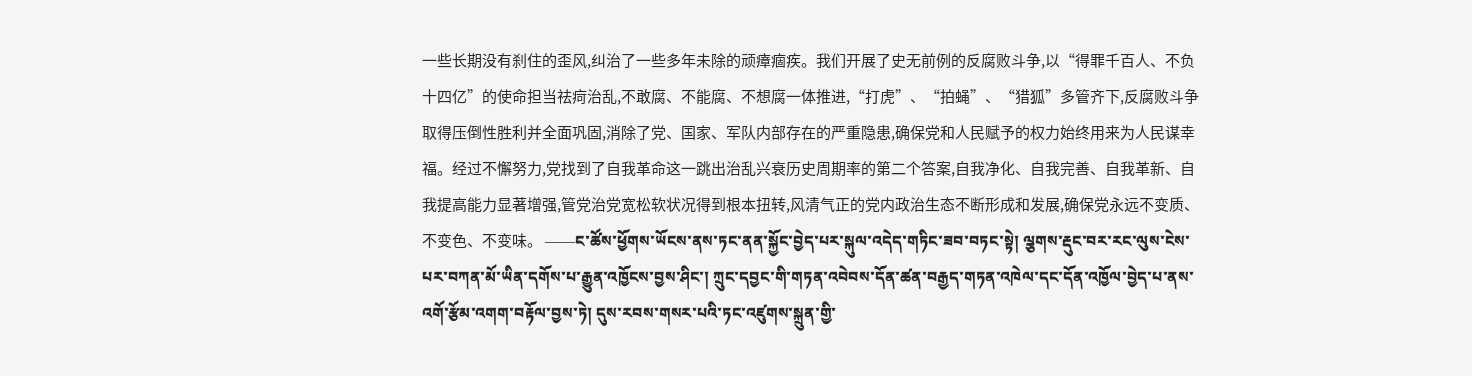一些长期没有刹住的歪风,纠治了一些多年未除的顽瘴痼疾。我们开展了史无前例的反腐败斗争,以“得罪千百人、不负十四亿”的使命担当祛疴治乱,不敢腐、不能腐、不想腐一体推进,“打虎”、“拍蝇”、“猎狐”多管齐下,反腐败斗争取得压倒性胜利并全面巩固,消除了党、国家、军队内部存在的严重隐患,确保党和人民赋予的权力始终用来为人民谋幸福。经过不懈努力,党找到了自我革命这一跳出治乱兴衰历史周期率的第二个答案,自我净化、自我完善、自我革新、自我提高能力显著增强,管党治党宽松软状况得到根本扭转,风清气正的党内政治生态不断形成和发展,确保党永远不变质、不变色、不变味。 ——ང་ཚོས་ཕྱོགས་ཡོངས་ནས་ཏང་ནན་སྐྱོང་བྱེད་པར་སྐུལ་འདེད་གཏིང་ཟབ་བཏང་སྟེ། ལྕགས་རྡུང་བར་རང་ལུས་ངེས་པར་བཀན་མོ་ཡིན་དགོས་པ་རྒྱུན་འཁྱོངས་བྱས་ཤིང་། ཀྲུང་དབྱང་གི་གཏན་འབེབས་དོན་ཚན་བརྒྱད་གཏན་འཁེལ་དང་དོན་འཁྱོལ་བྱེད་པ་ནས་འགོ་རྩོམ་འགག་བརྟོལ་བྱས་ཏེ། དུས་རབས་གསར་པའི་ཏང་འཛུགས་སྐྲུན་གྱི་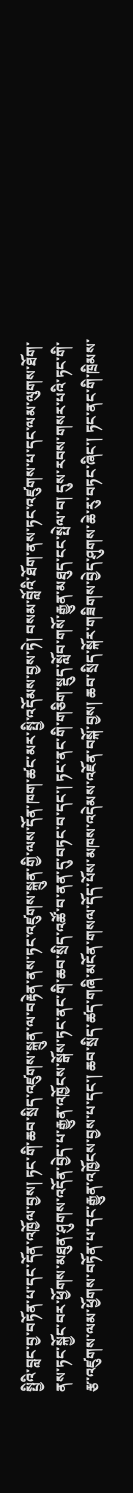སྤྱིའི་བླང་བྱ་བཏོན་པ་དང་དོན་འཁྱོལ་བྱས། ཏང་གི་ཆབ་སྲིད་འཛུགས་སྐྲུན་ལ་བརྟེན་ནས་ཏང་འཛུགས་སྐྲུན་གྱི་ལས་དོན་ཁག་ཚང་མར་སྤྱི་འདོམས་བྱས་ཏེ། བསམ་བློའི་ཐོག་ནས་ཏང་འཛུགས་པ་དང་ལམ་ལུགས་ཐོག་ནས་ཏང་སྐྱོང་བར་ཕྱོགས་མཐུན་ཤུགས་འདོན་བྱེད་པ་རྒྱུན་འཁྱོངས་སྒོས་ཏང་ནང་གི་ཆབ་སྲིད་འཚོ་བ་ནན་དུ་བཏང་བ་དང་། ཏང་ནང་གི་གཅིག་སྡུད་སློབ་གསོ་རྒྱུན་མཐུད་ངང་སྤེལ་བ། དུས་རབས་གསར་པའི་ཏང་གི་རྩ་འཛུགས་ལམ་ཕྱོགས་བཏོན་པ་དང་རྒྱུན་འཁྱོངས་བྱས་པ་དང་། ཆབ་སྲིད་ཚད་གཞི་མངོན་གསལ་དོད་པོས་མཁས་འདེམས་འཇོན་བསྐོ་བྱས། ཆབ་སྲིད་སྐོར་གཟིགས་བྱེད་ཤུགས་ཆེ་རུ་བཏང་ཞིང་། ཏང་ནང་གི་ཁྲིམས་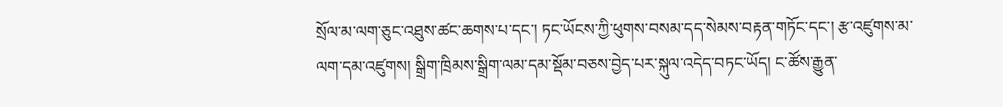སྲོལ་མ་ལག་ཅུང་འཐུས་ཚང་ཆགས་པ་དང་། ཏང་ཡོངས་ཀྱི་ཕུགས་བསམ་དད་སེམས་བརྟན་གཏོང་དང་། རྩ་འཛུགས་མ་ལག་དམ་འཛུགས། སྒྲིག་ཁྲིམས་སྒྲིག་ལམ་དམ་སྡོམ་བཅས་བྱེད་པར་སྐུལ་འདེད་བཏང་ཡོད། ང་ཚོས་རྒྱུན་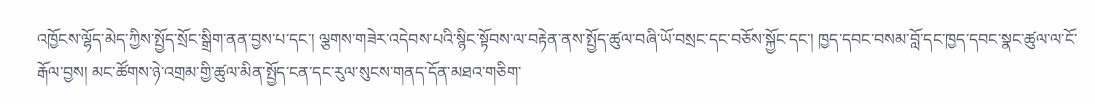འཁྱོངས་ལྷོད་མེད་ཀྱིས་སྤྱོད་སྲོང་སྒྲིག་ནན་བྱས་པ་དང་། ལྕགས་གཟེར་འདེབས་པའི་སྙིང་སྟོབས་ལ་བརྟེན་ནས་སྤྱོད་ཚུལ་བཞི་ཡོ་བསྲང་དང་བཅོས་སྐྱོང་དང་། ཁྱད་དབང་བསམ་བློ་དང་ཁྱད་དབང་སྣང་ཚུལ་ལ་ངོ་རྒོལ་བྱས། མང་ཚོགས་ཉེ་འགྲམ་གྱི་ཚུལ་མིན་སྤྱོད་ངན་དང་རུལ་སུངས་གནད་དོན་མཐའ་གཅིག་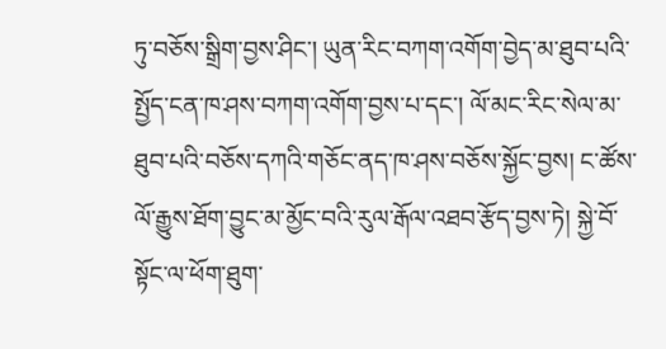ཏུ་བཅོས་སྒྲིག་བྱས་ཤིང་། ཡུན་རིང་བཀག་འགོག་བྱེད་མ་ཐུབ་པའི་སྤྱོད་ངན་ཁ་ཤས་བཀག་འགོག་བྱས་པ་དང་། ལོ་མང་རིང་སེལ་མ་ཐུབ་པའི་བཅོས་དཀའི་གཅོང་ནད་ཁ་ཤས་བཅོས་སྐྱོང་བྱས། ང་ཚོས་ལོ་རྒྱུས་ཐོག་བྱུང་མ་མྱོང་བའི་རུལ་རྒོལ་འཐབ་རྩོད་བྱས་ཏེ། སྐྱེ་བོ་སྟོང་ལ་ཕོག་ཐུག་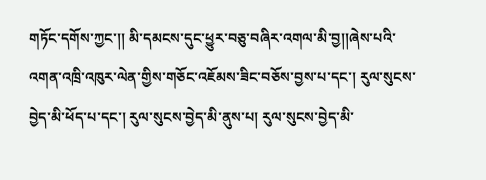གཏོང་དགོས་ཀྱང་།། མི་དམངས་དུང་ཕྱུར་བཅུ་བཞིར་འགལ་མི་བྱ།།ཞེས་པའི་འགན་འཁྲི་འཁུར་ལེན་གྱིས་གཅོང་འཇོམས་ཟིང་བཅོས་བྱས་པ་དང་། རུལ་སུངས་བྱེད་མི་ཕོད་པ་དང་། རུལ་སུངས་བྱེད་མི་ནུས་པ། རུལ་སུངས་བྱེད་མི་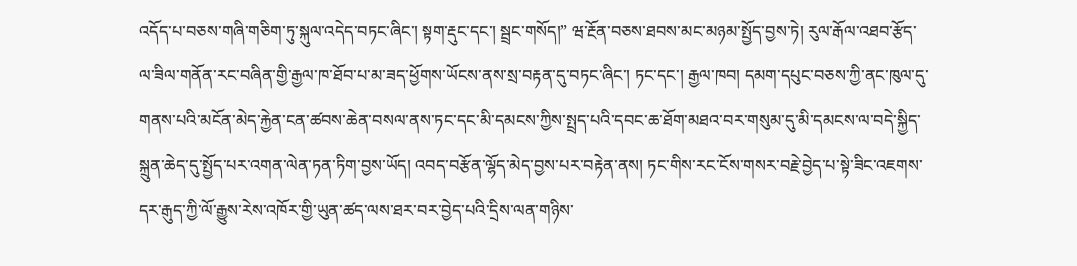འདོད་པ་བཅས་གཞི་གཅིག་ཏུ་སྐུལ་འདེད་བཏང་ཞིང་། སྟག་རྡུང་དང་། སྦྲང་གསོད།” ཝ་རྔོན་བཅས་ཐབས་མང་མཉམ་སྤྱོད་བྱས་ཏེ། རུལ་རྒོལ་འཐབ་རྩོད་ལ་ཟིལ་གནོན་རང་བཞིན་གྱི་རྒྱལ་ཁ་ཐོབ་པ་མ་ཟད་ཕྱོགས་ཡོངས་ནས་སྲ་བརྟན་དུ་བཏང་ཞིང་། ཏང་དང་། རྒྱལ་ཁབ། དམག་དཔུང་བཅས་ཀྱི་ནང་ཁུལ་དུ་གནས་པའི་མངོན་མེད་རྐྱེན་ངན་ཚབས་ཆེན་བསལ་ནས་ཏང་དང་མི་དམངས་ཀྱིས་སྤྲད་པའི་དབང་ཆ་ཐོག་མཐའ་བར་གསུམ་དུ་མི་དམངས་ལ་བདེ་སྐྱིད་སྐྲུན་ཆེད་དུ་སྤྱོད་པར་འགན་ལེན་ཏན་ཏིག་བྱས་ཡོད། འབད་བརྩོན་ལྷོད་མེད་བྱས་པར་བརྟེན་ནས། ཏང་གིས་རང་ངོས་གསར་བརྗེ་བྱེད་པ་སྟེ་ཟིང་འཇགས་དར་རྒུད་ཀྱི་ལོ་རྒྱུས་རེས་འཁོར་གྱི་ཡུན་ཚད་ལས་ཐར་བར་བྱེད་པའི་དྲིས་ལན་གཉིས་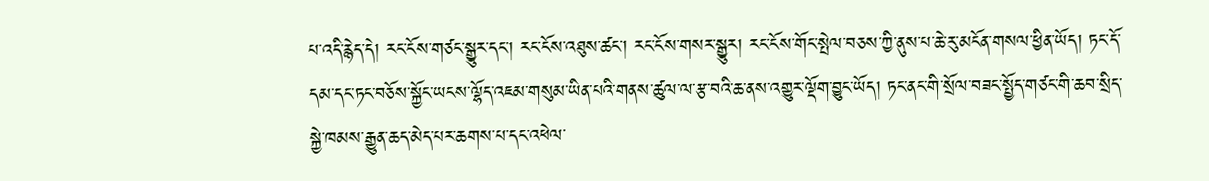པ་འདི་རྙེད་དེ། རང་ངོས་གཙང་སྒྱུར་དང་། རང་ངོས་འཐུས་ཚང་། རང་ངོས་གསར་སྒྱུར། རང་ངོས་གོང་སྤེལ་བཅས་ཀྱི་ནུས་པ་ཆེ་རུ་མངོན་གསལ་ཕྱིན་ཡོད། ཏང་དོ་དམ་དང་ཏང་བཅོས་སྐྱོང་ཡངས་ལྷོད་འཇམ་གསུམ་ཡིན་པའི་གནས་ཚུལ་ལ་རྩ་བའི་ཆ་ནས་འགྱུར་ལྡོག་བྱུང་ཡོད། ཏང་ནང་གི་སྲོལ་བཟང་སྤྱོད་གཙང་གི་ཆབ་སྲིད་སྐྱེ་ཁམས་རྒྱུན་ཆད་མེད་པར་ཆགས་པ་དང་འཕེལ་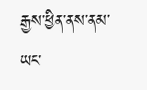རྒྱས་ཕྱིན་ནས་ནམ་ཡང་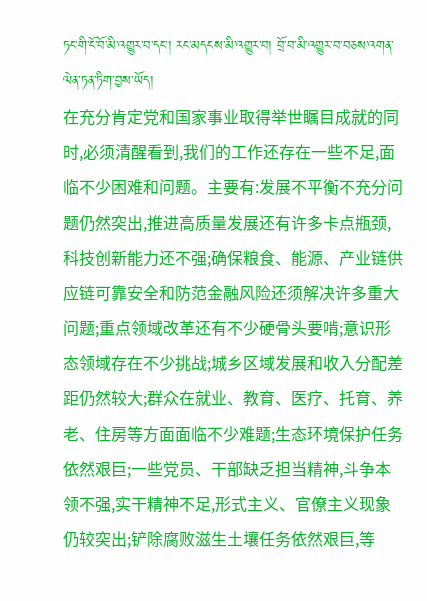ཏང་གི་ངོ་བོ་མི་འགྱུར་བ་དང་། རང་མདངས་མི་འགྱུར་བ། བྲོ་བ་མི་འགྱུར་བ་བཅས་འགན་ལེན་ཏན་ཏིག་བྱས་ཡོད།
在充分肯定党和国家事业取得举世瞩目成就的同时,必须清醒看到,我们的工作还存在一些不足,面临不少困难和问题。主要有:发展不平衡不充分问题仍然突出,推进高质量发展还有许多卡点瓶颈,科技创新能力还不强;确保粮食、能源、产业链供应链可靠安全和防范金融风险还须解决许多重大问题;重点领域改革还有不少硬骨头要啃;意识形态领域存在不少挑战;城乡区域发展和收入分配差距仍然较大;群众在就业、教育、医疗、托育、养老、住房等方面面临不少难题;生态环境保护任务依然艰巨;一些党员、干部缺乏担当精神,斗争本领不强,实干精神不足,形式主义、官僚主义现象仍较突出;铲除腐败滋生土壤任务依然艰巨,等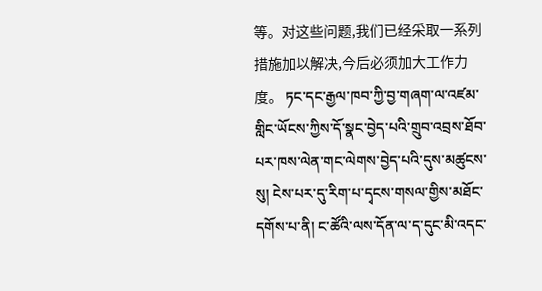等。对这些问题,我们已经采取一系列措施加以解决,今后必须加大工作力度。 ཏང་དང་རྒྱལ་ཁབ་ཀྱི་བྱ་གཞག་ལ་འཛམ་གླིང་ཡོངས་ཀྱིས་དོ་སྣང་བྱེད་པའི་གྲུབ་འབྲས་ཐོབ་པར་ཁས་ལེན་གང་ལེགས་བྱེད་པའི་དུས་མཚུངས་སུ། ངེས་པར་དུ་རིག་པ་དྭངས་གསལ་གྱིས་མཐོང་དགོས་པ་ནི། ང་ཚོའི་ལས་དོན་ལ་ད་དུང་མི་འདང་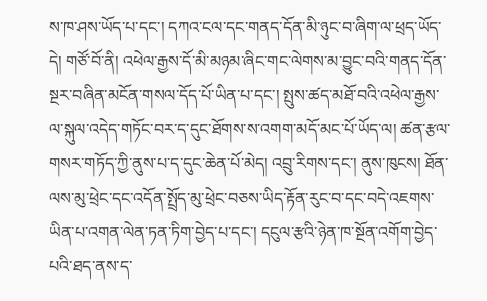ས་ཁ་ཤས་ཡོད་པ་དང་། དཀའ་ངལ་དང་གནད་དོན་མི་ཉུང་བ་ཞིག་ལ་ཕྲད་ཡོད་དེ། གཙོ་བོ་ནི། འཕེལ་རྒྱས་དོ་མི་མཉམ་ཞིང་གང་ལེགས་མ་བྱུང་བའི་གནད་དོན་སྔར་བཞིན་མངོན་གསལ་དོད་པོ་ཡིན་པ་དང་། སྤུས་ཚད་མཐོ་བའི་འཕེལ་རྒྱས་ལ་སྐུལ་འདེད་གཏོང་བར་ད་དུང་ཐོགས་ས་འགག་མདོ་མང་པོ་ཡོད་ལ། ཚན་རྩལ་གསར་གཏོད་ཀྱི་ནུས་པ་ད་དུང་ཆེན་པོ་མེད། འབྲུ་རིགས་དང་། ནུས་ཁུངས། ཐོན་ལས་མུ་ཕྲེང་དང་འདོན་སྤྲོད་མུ་ཕྲེང་བཅས་ཡིད་རྟོན་རུང་བ་དང་བདེ་འཇགས་ཡིན་པ་འགན་ལེན་ཏན་ཏིག་བྱེད་པ་དང་། དངུལ་རྩའི་ཉེན་ཁ་སྔོན་འགོག་བྱེད་པའི་ཐད་ནས་ད་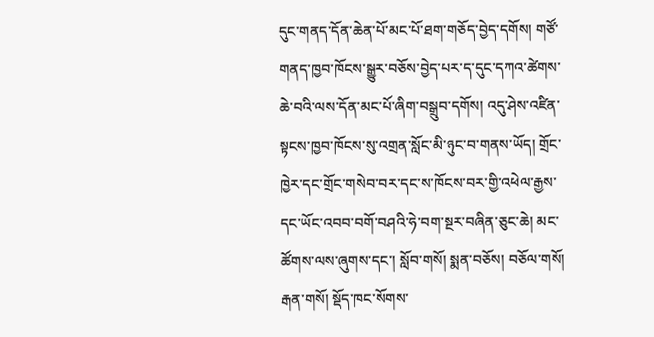དུང་གནད་དོན་ཆེན་པོ་མང་པོ་ཐག་གཅོད་བྱེད་དགོས། གཙོ་གནད་ཁྱབ་ཁོངས་སྒྱུར་བཅོས་བྱེད་པར་ད་དུང་དཀའ་ཚེགས་ཆེ་བའི་ལས་དོན་མང་པོ་ཞིག་བསྒྲུབ་དགོས། འདུ་ཤེས་འཛིན་སྟངས་ཁྱབ་ཁོངས་སུ་འགྲན་སློང་མི་ཉུང་བ་གནས་ཡོད། གྲོང་ཁྱེར་དང་གྲོང་གསེབ་བར་དང་ས་ཁོངས་བར་གྱི་འཕེལ་རྒྱས་དང་ཡོང་འབབ་བགོ་བཤའི་ཧེ་བག་སྔར་བཞིན་ཅུང་ཆེ། མང་ཚོགས་ལས་ཞུགས་དང་། སློབ་གསོ། སྨན་བཅོས། བཅོལ་གསོ། རྒན་གསོ། སྡོད་ཁང་སོགས་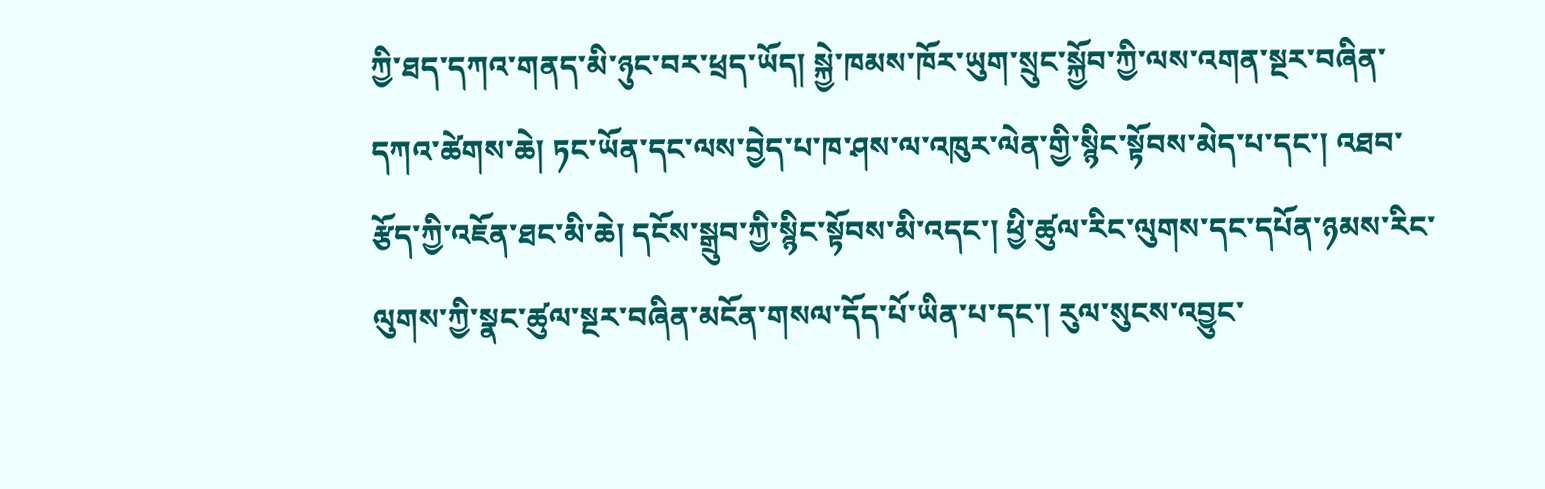ཀྱི་ཐད་དཀའ་གནད་མི་ཉུང་བར་ཕྲད་ཡོད། སྐྱེ་ཁམས་ཁོར་ཡུག་སྲུང་སྐྱོབ་ཀྱི་ལས་འགན་སྔར་བཞིན་དཀའ་ཚེགས་ཆེ། ཏང་ཡོན་དང་ལས་བྱེད་པ་ཁ་ཤས་ལ་འཁུར་ལེན་གྱི་སྙིང་སྟོབས་མེད་པ་དང་། འཐབ་རྩོད་ཀྱི་འཇོན་ཐང་མི་ཆེ། དངོས་སྒྲུབ་ཀྱི་སྙིང་སྟོབས་མི་འདང་། ཕྱི་ཚུལ་རིང་ལུགས་དང་དཔོན་ཉམས་རིང་ལུགས་ཀྱི་སྣང་ཚུལ་སྔར་བཞིན་མངོན་གསལ་དོད་པོ་ཡིན་པ་དང་། རུལ་སུངས་འབྱུང་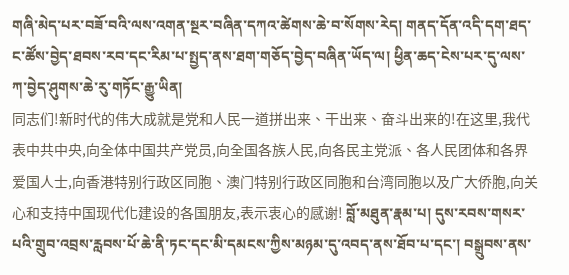གཞི་མེད་པར་བཟོ་བའི་ལས་འགན་སྔར་བཞིན་དཀའ་ཚེགས་ཆེ་བ་སོགས་རེད། གནད་དོན་འདི་དག་ཐད་ང་ཚོས་བྱེད་ཐབས་རབ་དང་རིམ་པ་སྤྱད་ནས་ཐག་གཅོད་བྱེད་བཞིན་ཡོད་ལ། ཕྱིན་ཆད་ངེས་པར་དུ་ལས་ཀ་བྱེད་ཤུགས་ཆེ་རུ་གཏོང་རྒྱུ་ཡིན།
同志们!新时代的伟大成就是党和人民一道拼出来、干出来、奋斗出来的!在这里,我代表中共中央,向全体中国共产党员,向全国各族人民,向各民主党派、各人民团体和各界爱国人士,向香港特别行政区同胞、澳门特别行政区同胞和台湾同胞以及广大侨胞,向关心和支持中国现代化建设的各国朋友,表示衷心的感谢! བློ་མཐུན་རྣམ་པ། དུས་རབས་གསར་པའི་གྲུབ་འབྲས་རླབས་པོ་ཆེ་ནི་ཏང་དང་མི་དམངས་ཀྱིས་མཉམ་དུ་འབད་ནས་ཐོབ་པ་དང་། བསྒྲུབས་ནས་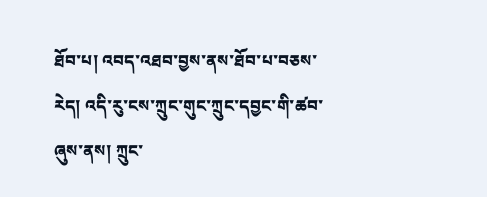ཐོབ་པ། འབད་འཐབ་བྱས་ནས་ཐོབ་པ་བཅས་རེད། འདི་རུ་ངས་ཀྲུང་གུང་ཀྲུང་དབྱང་གི་ཚབ་ཞུས་ནས། ཀྲུང་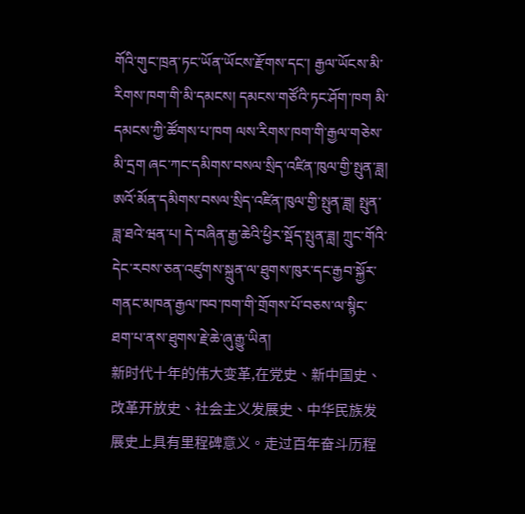གོའི་གུང་ཁྲན་ཏང་ཡོན་ཡོངས་རྫོགས་དང་། རྒྱལ་ཡོངས་མི་རིགས་ཁག་གི་མི་དམངས། དམངས་གཙོའི་ཏང་ཤོག་ཁག མི་དམངས་ཀྱི་ཚོགས་པ་ཁག ལས་རིགས་ཁག་གི་རྒྱལ་གཅེས་མི་དྲག ཞང་ཀང་དམིགས་བསལ་སྲིད་འཛིན་ཁུལ་གྱི་སྤུན་ཟླ། ཨའོ་མོན་དམིགས་བསལ་སྲིད་འཛིན་ཁུལ་གྱི་སྤུན་ཟླ། སྤུན་ཟླ་ཐའེ་ཝན་པ། དེ་བཞིན་རྒྱ་ཆེའི་ཕྱིར་སྡོད་སྤུན་ཟླ། ཀྲུང་གོའི་དེང་རབས་ཅན་འཛུགས་སྐྲུན་ལ་ཐུགས་ཁུར་དང་རྒྱབ་སྐྱོར་གནང་མཁན་རྒྱལ་ཁབ་ཁག་གི་གྲོགས་པོ་བཅས་ལ་སྙིང་ཐག་པ་ནས་ཐུགས་རྗེ་ཆེ་ཞུ་རྒྱུ་ཡིན།
新时代十年的伟大变革,在党史、新中国史、改革开放史、社会主义发展史、中华民族发展史上具有里程碑意义。走过百年奋斗历程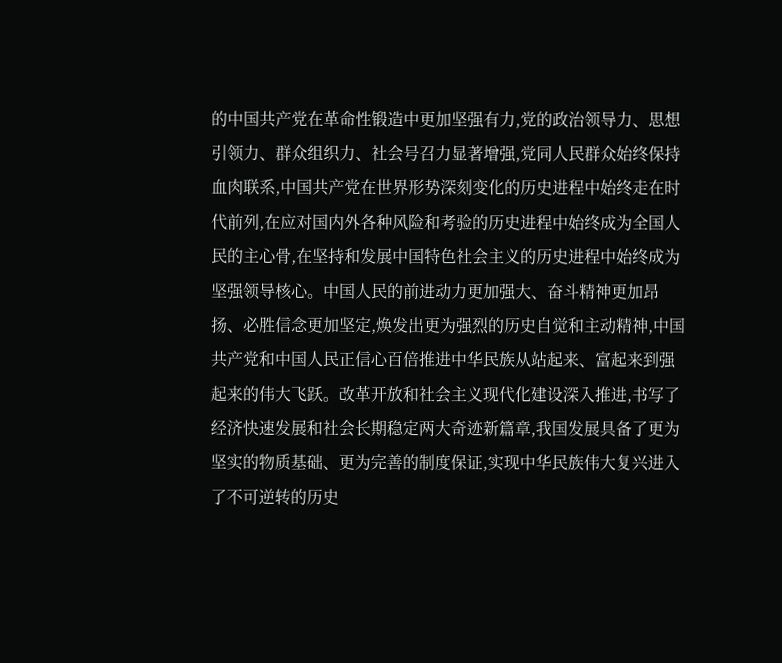的中国共产党在革命性锻造中更加坚强有力,党的政治领导力、思想引领力、群众组织力、社会号召力显著增强,党同人民群众始终保持血肉联系,中国共产党在世界形势深刻变化的历史进程中始终走在时代前列,在应对国内外各种风险和考验的历史进程中始终成为全国人民的主心骨,在坚持和发展中国特色社会主义的历史进程中始终成为坚强领导核心。中国人民的前进动力更加强大、奋斗精神更加昂扬、必胜信念更加坚定,焕发出更为强烈的历史自觉和主动精神,中国共产党和中国人民正信心百倍推进中华民族从站起来、富起来到强起来的伟大飞跃。改革开放和社会主义现代化建设深入推进,书写了经济快速发展和社会长期稳定两大奇迹新篇章,我国发展具备了更为坚实的物质基础、更为完善的制度保证,实现中华民族伟大复兴进入了不可逆转的历史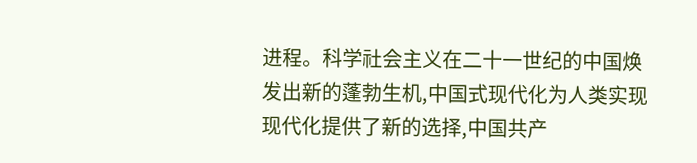进程。科学社会主义在二十一世纪的中国焕发出新的蓬勃生机,中国式现代化为人类实现现代化提供了新的选择,中国共产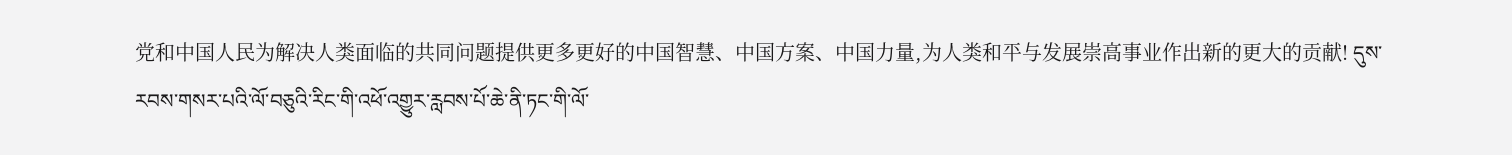党和中国人民为解决人类面临的共同问题提供更多更好的中国智慧、中国方案、中国力量,为人类和平与发展崇高事业作出新的更大的贡献! དུས་རབས་གསར་པའི་ལོ་བཅུའི་རིང་གི་འཕོ་འགྱུར་རླབས་པོ་ཆེ་ནི་ཏང་གི་ལོ་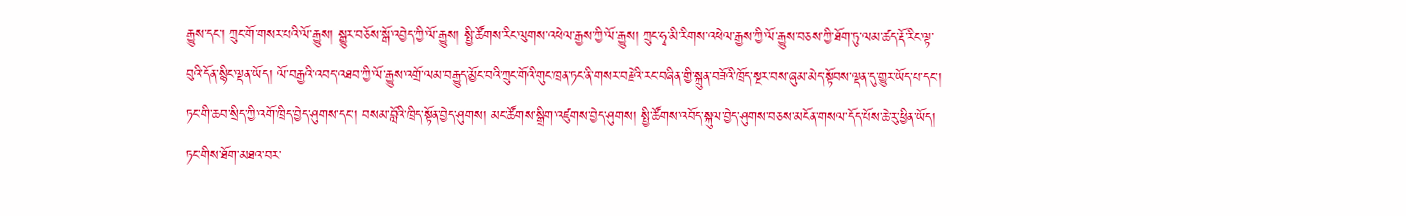རྒྱུས་དང་། ཀྲུང་གོ་གསར་པའི་ལོ་རྒྱུས། སྒྱུར་བཅོས་སྒོ་འབྱེད་ཀྱི་ལོ་རྒྱུས། སྤྱི་ཚོགས་རིང་ལུགས་འཕེལ་རྒྱས་ཀྱི་ལོ་རྒྱུས། ཀྲུང་ཧྭ་མི་རིགས་འཕེལ་རྒྱས་ཀྱི་ལོ་རྒྱུས་བཅས་ཀྱི་ཐོག་ཏུ་ལམ་ཚད་རྡོ་རིང་ལྟ་བུའི་དོན་སྙིང་ལྡན་ཡོད། ལོ་བརྒྱའི་འབད་འཐབ་ཀྱི་ལོ་རྒྱུས་འགྲོ་ལམ་བརྒྱུད་མྱོང་བའི་ཀྲུང་གོའི་གུང་ཁྲན་ཏང་ནི་གསར་བརྗེའི་རང་བཞིན་གྱི་སྐྲུན་བཟོའི་ཁྲོད་སྔར་བས་ཞུམ་མེད་སྟོབས་ལྡན་དུ་གྱུར་ཡོད་པ་དང་། ཏང་གི་ཆབ་སྲིད་ཀྱི་འགོ་ཁྲིད་བྱེད་ཤུགས་དང་། བསམ་བློའི་ཁྲིད་སྟོན་བྱེད་ཤུགས། མང་ཚོགས་སྒྲིག་འཛུགས་བྱེད་ཤུགས། སྤྱི་ཚོགས་འབོད་སྐུལ་བྱེད་ཤུགས་བཅས་མངོན་གསལ་དོད་པོས་ཆེ་རུ་ཕྱིན་ཡོད། ཏང་གིས་ཐོག་མཐའ་བར་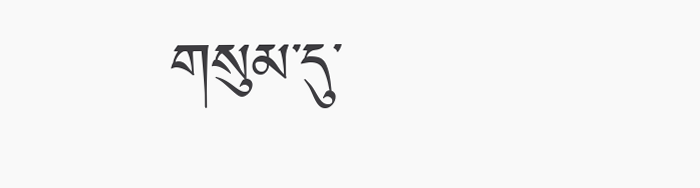གསུམ་དུ་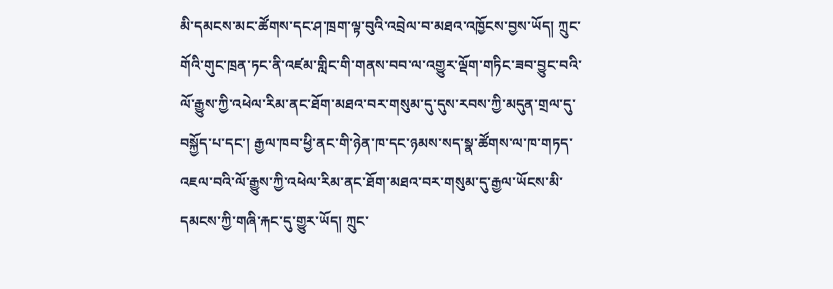མི་དམངས་མང་ཚོགས་དང་ཤ་ཁྲག་ལྟ་བུའི་འབྲེལ་བ་མཐའ་འཁྱོངས་བྱས་ཡོད། ཀྲུང་གོའི་གུང་ཁྲན་ཏང་ནི་འཛམ་གླིང་གི་གནས་བབ་ལ་འགྱུར་ལྡོག་གཏིང་ཟབ་བྱུང་བའི་ལོ་རྒྱུས་ཀྱི་འཕེལ་རིམ་ནང་ཐོག་མཐའ་བར་གསུམ་དུ་དུས་རབས་ཀྱི་མདུན་གྲལ་དུ་བསྐྱོད་པ་དང་། རྒྱལ་ཁབ་ཕྱི་ནང་གི་ཉེན་ཁ་དང་ཉམས་སད་སྣ་ཚོགས་ལ་ཁ་གཏད་འཇལ་བའི་ལོ་རྒྱུས་ཀྱི་འཕེལ་རིམ་ནང་ཐོག་མཐའ་བར་གསུམ་དུ་རྒྱལ་ཡོངས་མི་དམངས་ཀྱི་གཞི་རྐང་དུ་གྱུར་ཡོད། ཀྲུང་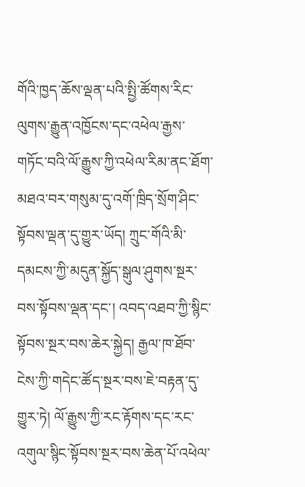གོའི་ཁྱད་ཆོས་ལྡན་པའི་སྤྱི་ཚོགས་རིང་ལུགས་རྒྱུན་འཁྱོངས་དང་འཕེལ་རྒྱས་གཏོང་བའི་ལོ་རྒྱུས་ཀྱི་འཕེལ་རིམ་ནང་ཐོག་མཐའ་བར་གསུམ་དུ་འགོ་ཁྲིད་སྲོག་ཤིང་སྟོབས་ལྡན་དུ་གྱུར་ཡོད། ཀྲུང་གོའི་མི་དམངས་ཀྱི་མདུན་སྐྱོད་སྒུལ་ཤུགས་སྔར་བས་སྟོབས་ལྡན་དང་། འབད་འཐབ་ཀྱི་སྙིང་སྟོབས་སྔར་བས་ཆེར་སྐྱེད། རྒྱལ་ཁ་ཐོབ་ངེས་ཀྱི་གདེང་ཚོད་སྔར་བས་ཇེ་བརྟན་དུ་གྱུར་ཏེ། ལོ་རྒྱུས་ཀྱི་རང་རྟོགས་དང་རང་འགུལ་སྙིང་སྟོབས་སྔར་བས་ཆེན་པོ་འཕེལ་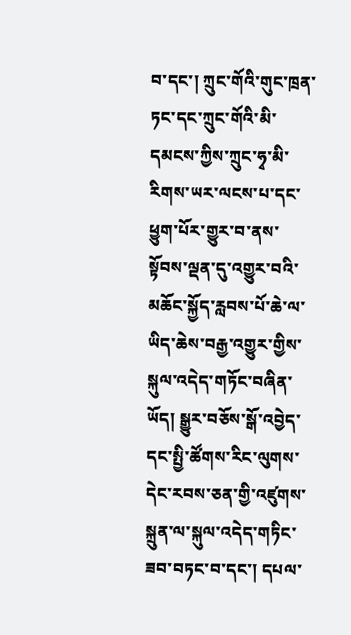བ་དང་། ཀྲུང་གོའི་གུང་ཁྲན་ཏང་དང་ཀྲུང་གོའི་མི་དམངས་ཀྱིས་ཀྲུང་ཧྭ་མི་རིགས་ཡར་ལངས་པ་དང་ཕྱུག་པོར་གྱུར་བ་ནས་སྟོབས་ལྡན་དུ་འགྱུར་བའི་མཆོང་སྐྱོད་རླབས་པོ་ཆེ་ལ་ཡིད་ཆེས་བརྒྱ་འགྱུར་གྱིས་སྐུལ་འདེད་གཏོང་བཞིན་ཡོད། སྒྱུར་བཅོས་སྒོ་འབྱེད་དང་སྤྱི་ཚོགས་རིང་ལུགས་དེང་རབས་ཅན་གྱི་འཛུགས་སྐྲུན་ལ་སྐུལ་འདེད་གཏིང་ཟབ་བཏང་བ་དང་། དཔལ་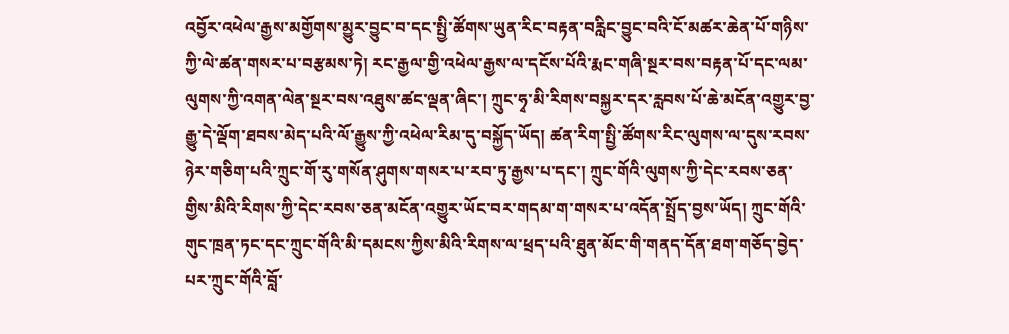འབྱོར་འཕེལ་རྒྱས་མགྱོགས་མྱུར་བྱུང་བ་དང་སྤྱི་ཚོགས་ཡུན་རིང་བརྟན་བརླིང་བྱུང་བའི་ངོ་མཚར་ཆེན་པོ་གཉིས་ཀྱི་ལེ་ཚན་གསར་པ་བརྩམས་ཏེ། རང་རྒྱལ་གྱི་འཕེལ་རྒྱས་ལ་དངོས་པོའི་རྨང་གཞི་སྔར་བས་བརྟན་པོ་དང་ལམ་ལུགས་ཀྱི་འགན་ལེན་སྔར་བས་འཐུས་ཚང་ལྡན་ཞིང་། ཀྲུང་ཧྭ་མི་རིགས་བསྐྱར་དར་རླབས་པོ་ཆེ་མངོན་འགྱུར་བྱ་རྒྱུ་དེ་ལྡོག་ཐབས་མེད་པའི་ལོ་རྒྱུས་ཀྱི་འཕེལ་རིམ་དུ་བསྐྱོད་ཡོད། ཚན་རིག་སྤྱི་ཚོགས་རིང་ལུགས་ལ་དུས་རབས་ཉེར་གཅིག་པའི་ཀྲུང་གོ་རུ་གསོན་ཤུགས་གསར་པ་རབ་ཏུ་རྒྱས་པ་དང་། ཀྲུང་གོའི་ལུགས་ཀྱི་དེང་རབས་ཅན་གྱིས་མིའི་རིགས་ཀྱི་དེང་རབས་ཅན་མངོན་འགྱུར་ཡོང་བར་གདམ་ག་གསར་པ་འདོན་སྤྲོད་བྱས་ཡོད། ཀྲུང་གོའི་གུང་ཁྲན་ཏང་དང་ཀྲུང་གོའི་མི་དམངས་ཀྱིས་མིའི་རིགས་ལ་ཕྲད་པའི་ཐུན་མོང་གི་གནད་དོན་ཐག་གཅོད་བྱེད་པར་ཀྲུང་གོའི་བློ་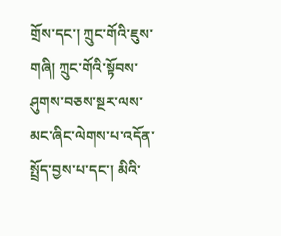གྲོས་དང་། ཀྲུང་གོའི་ཇུས་གཞི། ཀྲུང་གོའི་སྟོབས་ཤུགས་བཅས་སྔར་ལས་མང་ཞིང་ལེགས་པ་འདོན་སྤྲོད་བྱས་པ་དང་། མིའི་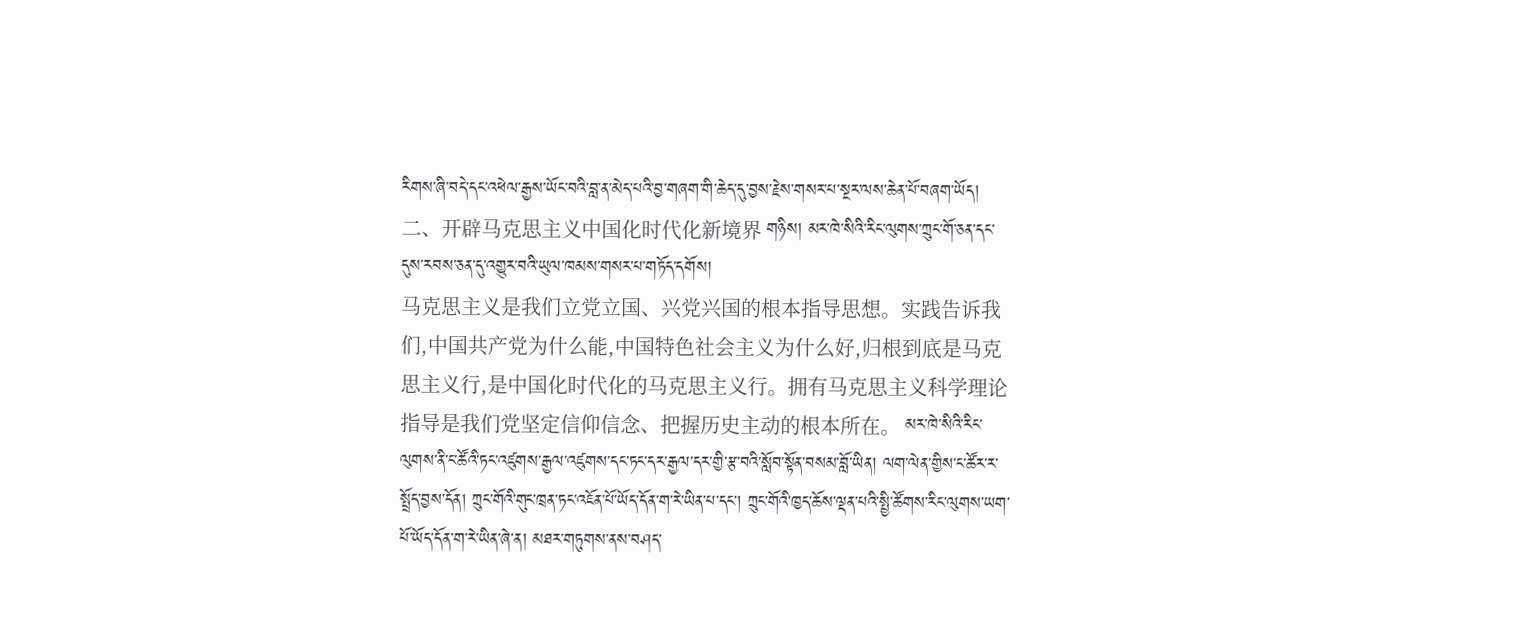རིགས་ཞི་བདེ་དང་འཕེལ་རྒྱས་ཡོང་བའི་བླ་ན་མེད་པའི་བྱ་གཞག་གི་ཆེད་དུ་བྱས་རྗེས་གསར་པ་སྔར་ལས་ཆེན་པོ་བཞག་ཡོད།
二、开辟马克思主义中国化时代化新境界 གཉིས། མར་ཁེ་སིའི་རིང་ལུགས་ཀྲུང་གོ་ཅན་དང་དུས་རབས་ཅན་དུ་འགྱུར་བའི་ཡུལ་ཁམས་གསར་པ་གཏོད་དགོས།
马克思主义是我们立党立国、兴党兴国的根本指导思想。实践告诉我们,中国共产党为什么能,中国特色社会主义为什么好,归根到底是马克思主义行,是中国化时代化的马克思主义行。拥有马克思主义科学理论指导是我们党坚定信仰信念、把握历史主动的根本所在。 མར་ཁེ་སིའི་རིང་ལུགས་ནི་ང་ཚོའི་ཏང་འཛུགས་རྒྱལ་འཛུགས་དང་ཏང་དར་རྒྱལ་དར་གྱི་རྩ་བའི་སློབ་སྟོན་བསམ་བློ་ཡིན། ལག་ལེན་གྱིས་ང་ཚོར་ར་སྤྲོད་བྱས་དོན། ཀྲུང་གོའི་གུང་ཁྲན་ཏང་འཇོན་པོ་ཡོད་དོན་ག་རེ་ཡིན་པ་དང་། ཀྲུང་གོའི་ཁྱད་ཆོས་ལྡན་པའི་སྤྱི་ཚོགས་རིང་ལུགས་ཡག་པོ་ཡོད་དོན་ག་རེ་ཡིན་ཞེ་ན། མཐར་གཏུགས་ནས་བཤད་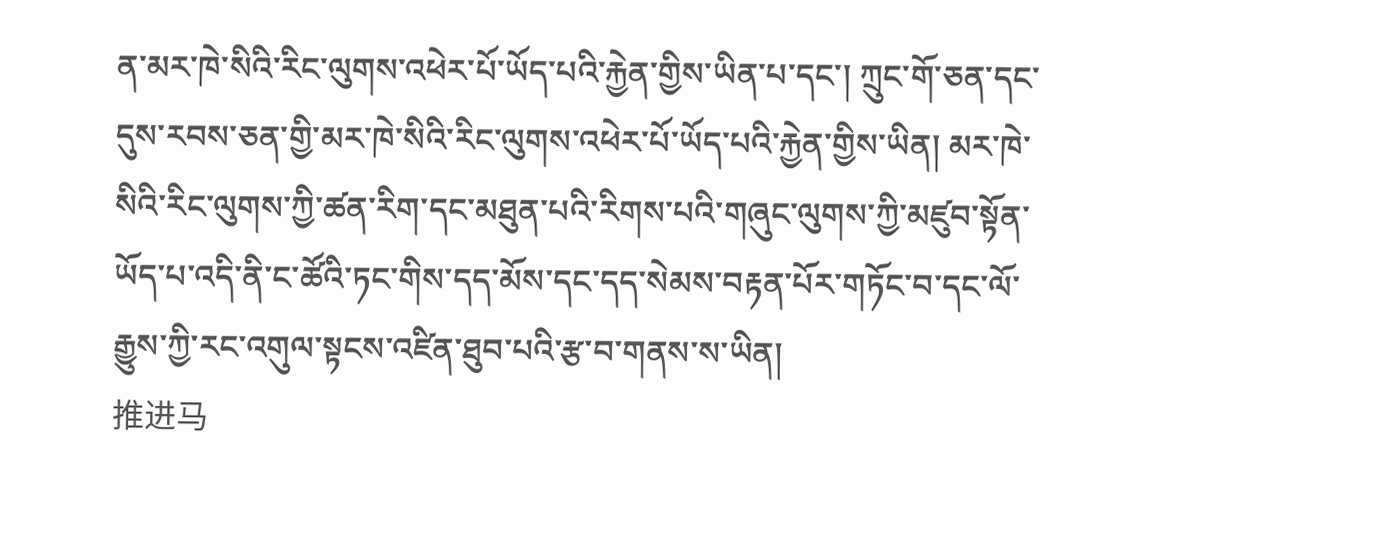ན་མར་ཁེ་སིའི་རིང་ལུགས་འཕེར་པོ་ཡོད་པའི་རྐྱེན་གྱིས་ཡིན་པ་དང་། ཀྲུང་གོ་ཅན་དང་དུས་རབས་ཅན་གྱི་མར་ཁེ་སིའི་རིང་ལུགས་འཕེར་པོ་ཡོད་པའི་རྐྱེན་གྱིས་ཡིན། མར་ཁེ་སིའི་རིང་ལུགས་ཀྱི་ཚན་རིག་དང་མཐུན་པའི་རིགས་པའི་གཞུང་ལུགས་ཀྱི་མཛུབ་སྟོན་ཡོད་པ་འདི་ནི་ང་ཚོའི་ཏང་གིས་དད་མོས་དང་དད་སེམས་བརྟན་པོར་གཏོང་བ་དང་ལོ་རྒྱུས་ཀྱི་རང་འགུལ་སྟངས་འཛིན་ཐུབ་པའི་རྩ་བ་གནས་ས་ཡིན།
推进马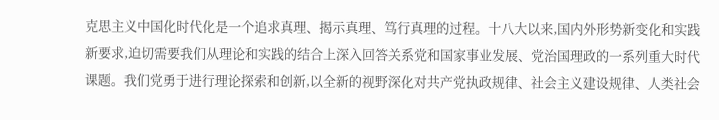克思主义中国化时代化是一个追求真理、揭示真理、笃行真理的过程。十八大以来,国内外形势新变化和实践新要求,迫切需要我们从理论和实践的结合上深入回答关系党和国家事业发展、党治国理政的一系列重大时代课题。我们党勇于进行理论探索和创新,以全新的视野深化对共产党执政规律、社会主义建设规律、人类社会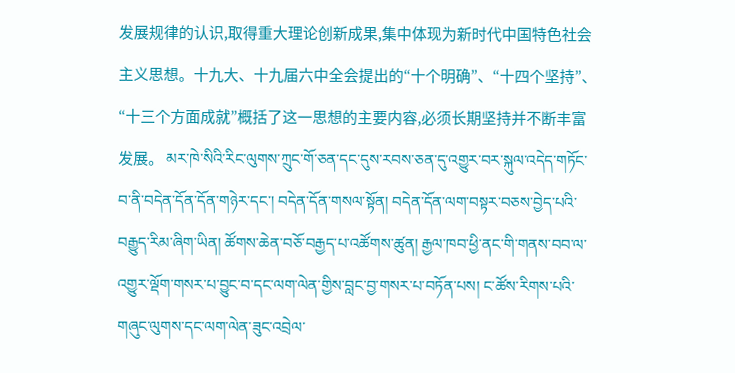发展规律的认识,取得重大理论创新成果,集中体现为新时代中国特色社会主义思想。十九大、十九届六中全会提出的“十个明确”、“十四个坚持”、“十三个方面成就”概括了这一思想的主要内容,必须长期坚持并不断丰富发展。 མར་ཁེ་སིའི་རིང་ལུགས་ཀྲུང་གོ་ཅན་དང་དུས་རབས་ཅན་དུ་འགྱུར་བར་སྐུལ་འདེད་གཏོང་བ་ནི་བདེན་དོན་དོན་གཉེར་དང་། བདེན་དོན་གསལ་སྟོན། བདེན་དོན་ལག་བསྟར་བཅས་བྱེད་པའི་བརྒྱུད་རིམ་ཞིག་ཡིན། ཚོགས་ཆེན་བཅོ་བརྒྱད་པ་འཚོགས་ཚུན། རྒྱལ་ཁབ་ཕྱི་ནང་གི་གནས་བབ་ལ་འགྱུར་ལྡོག་གསར་པ་བྱུང་བ་དང་ལག་ལེན་གྱིས་བླང་བྱ་གསར་པ་བཏོན་པས། ང་ཚོས་རིགས་པའི་གཞུང་ལུགས་དང་ལག་ལེན་ཟུང་འབྲེལ་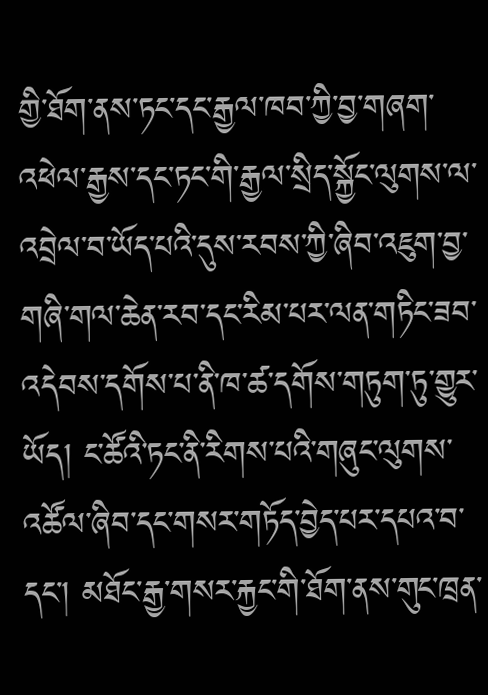གྱི་ཐོག་ནས་ཏང་དང་རྒྱལ་ཁབ་ཀྱི་བྱ་གཞག་འཕེལ་རྒྱས་དང་ཏང་གི་རྒྱལ་སྲིད་སྐྱོང་ལུགས་ལ་འབྲེལ་བ་ཡོད་པའི་དུས་རབས་ཀྱི་ཞིབ་འཇུག་བྱ་གཞི་གལ་ཆེན་རབ་དང་རིམ་པར་ལན་གཏིང་ཟབ་འདེབས་དགོས་པ་ནི་ཁ་ཚ་དགོས་གཏུག་ཏུ་གྱུར་ཡོད། ང་ཚོའི་ཏང་ནི་རིགས་པའི་གཞུང་ལུགས་འཚོལ་ཞིབ་དང་གསར་གཏོད་བྱེད་པར་དཔའ་བ་དང་། མཐོང་རྒྱ་གསར་རྐྱང་གི་ཐོག་ནས་གུང་ཁྲན་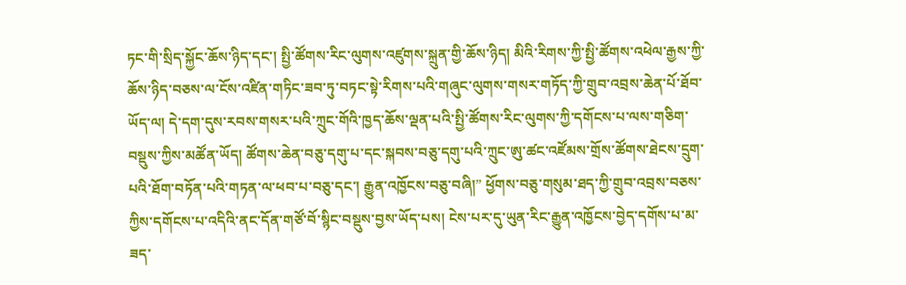ཏང་གི་སྲིད་སྐྱོང་ཆོས་ཉིད་དང་། སྤྱི་ཚོགས་རིང་ལུགས་འཛུགས་སྐྲུན་གྱི་ཆོས་ཉིད། མིའི་རིགས་ཀྱི་སྤྱི་ཚོགས་འཕེལ་རྒྱས་ཀྱི་ཆོས་ཉིད་བཅས་ལ་ངོས་འཛིན་གཏིང་ཟབ་ཏུ་བཏང་སྟེ་རིགས་པའི་གཞུང་ལུགས་གསར་གཏོད་ཀྱི་གྲུབ་འབྲས་ཆེན་པོ་ཐོབ་ཡོད་ལ། དེ་དག་དུས་རབས་གསར་པའི་ཀྲུང་གོའི་ཁྱད་ཆོས་ལྡན་པའི་སྤྱི་ཚོགས་རིང་ལུགས་ཀྱི་དགོངས་པ་ལས་གཅིག་བསྡུས་ཀྱིས་མཚོན་ཡོད། ཚོགས་ཆེན་བཅུ་དགུ་པ་དང་སྐབས་བཅུ་དགུ་པའི་ཀྲུང་ཨུ་ཚང་འཛོམས་གྲོས་ཚོགས་ཐེངས་དྲུག་པའི་ཐོག་བཏོན་པའི་གཏན་ལ་ཕབ་པ་བཅུ་དང་། རྒྱུན་འཁྱོངས་བཅུ་བཞི།” ཕྱོགས་བཅུ་གསུམ་ཐད་ཀྱི་གྲུབ་འབྲས་བཅས་ཀྱིས་དགོངས་པ་འདིའི་ནང་དོན་གཙོ་བོ་སྙིང་བསྡུས་བྱས་ཡོད་པས། ངེས་པར་དུ་ཡུན་རིང་རྒྱུན་འཁྱོངས་བྱེད་དགོས་པ་མ་ཟད་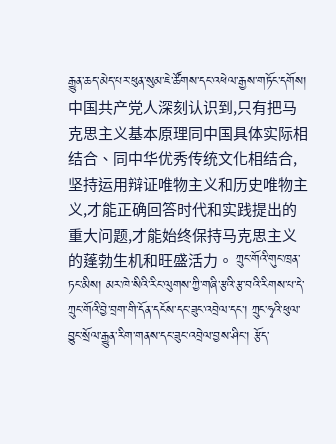རྒྱུན་ཆད་མེད་པར་ཕུན་སུམ་ཇེ་ཚོགས་དང་འཕེལ་རྒྱས་གཏོང་དགོས།
中国共产党人深刻认识到,只有把马克思主义基本原理同中国具体实际相结合、同中华优秀传统文化相结合,坚持运用辩证唯物主义和历史唯物主义,才能正确回答时代和实践提出的重大问题,才能始终保持马克思主义的蓬勃生机和旺盛活力。 ཀྲུང་གོའི་གུང་ཁྲན་ཏང་མིས། མར་ཁེ་སིའི་རིང་ལུགས་ཀྱི་གཞི་རྩའི་རྩ་བའི་རིགས་པ་དེ་ཀྲུང་གོའི་བྱེ་བྲག་གི་དོན་དངོས་དང་ཟུང་འབྲེལ་དང་། ཀྲུང་ཧྭའི་ཕུལ་བྱུང་སྲོལ་རྒྱུན་རིག་གནས་དང་ཟུང་འབྲེལ་བྱས་ཤིང་། རྩོད་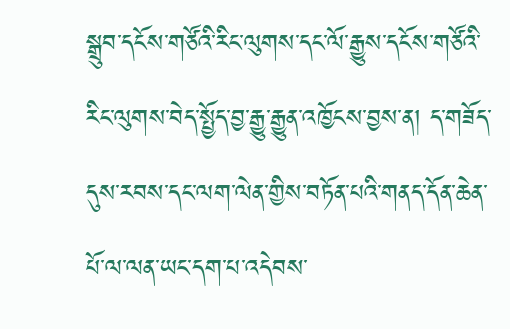སྒྲུབ་དངོས་གཙོའི་རིང་ལུགས་དང་ལོ་རྒྱུས་དངོས་གཙོའི་རིང་ལུགས་བེད་སྤྱོད་བྱ་རྒྱུ་རྒྱུན་འཁྱོངས་བྱས་ན། ད་གཟོད་དུས་རབས་དང་ལག་ལེན་གྱིས་བཏོན་པའི་གནད་དོན་ཆེན་པོ་ལ་ལན་ཡང་དག་པ་འདེབས་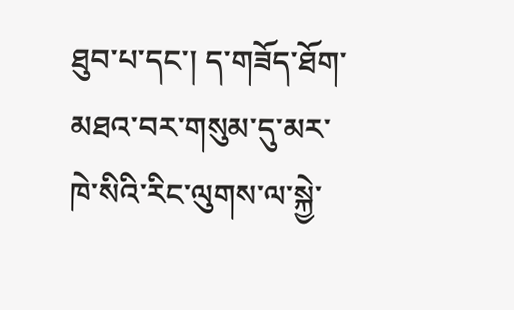ཐུབ་པ་དང་། ད་གཟོད་ཐོག་མཐའ་བར་གསུམ་དུ་མར་ཁེ་སིའི་རིང་ལུགས་ལ་སྐྱེ་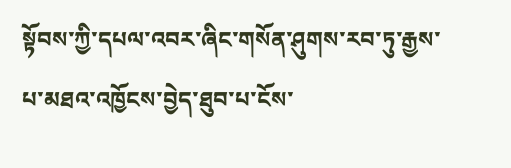སྟོབས་ཀྱི་དཔལ་འབར་ཞིང་གསོན་ཤུགས་རབ་ཏུ་རྒྱས་པ་མཐའ་འཁྱོངས་བྱེད་ཐུབ་པ་ངོས་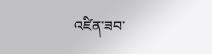འཛིན་ཟབ་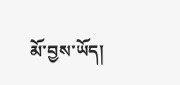མོ་བྱས་ཡོད།